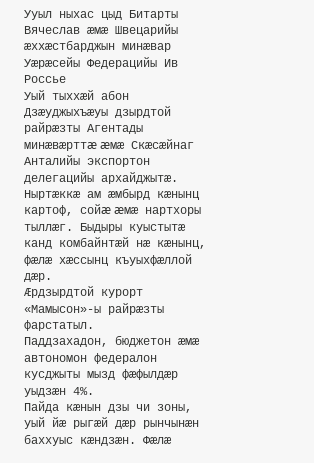Ууыл ныхас цыд Битарты Вячеслав æмæ Швецарийы æххæстбарджын минæвар Уæрæсейы Федерацийы Ив Россье
Уый тыххæй абон Дзæуджыхъæуы дзырдтой райрæзты Агентады минæвæрттæ æмæ Скæсæйнаг Анталийы экспортон делегацийы архайджытæ.
Ныртæккæ ам æмбырд кæнынц картоф, сойæ æмæ нартхоры тыллæг. Быдыры куыстытæ канд комбайнтæй нæ кæнынц, фæлæ хæссынц къуыхфæллой дæр.
Æрдзырдтой курорт «Мамысон»-ы райрæзты фарстатыл.
Паддзахадон, бюджетон æмæ автономон федералон кусджыты мызд фæфылдæр уыдзæн 4%.
Пайда кæнын дзы чи зоны, уый йæ рыгæй дæр рынчынæн баххуыс кæндзæн. Фæлæ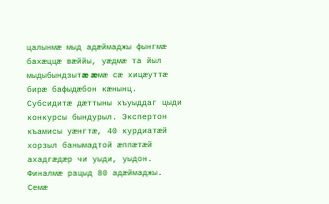цалынмæ мыд адæймаджы фынгмæ бахæццæ вæййы, уæдмæ та йыл мыдыбындзытæ æмæ сæ хицæуттæ бирæ бафыдæбон кæнынц.
Субсидитæ дæттыны хъуыддаг цыди конкурсы бындурыл. Экспертон къамисы уæнгтæ, 40 курдиатæй хорзыл банымадтой æппæтæй ахадгæдæр чи уыди, уыдон.
Финалмæ рацыд 80 адæймаджы. Семæ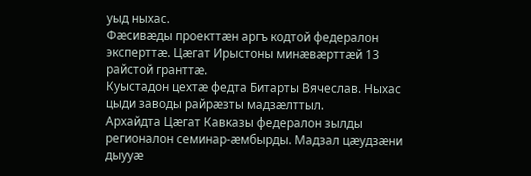уыд ныхас.
Фæсивæды проекттæн аргъ кодтой федералон эксперттæ. Цæгат Ирыстоны минæвæрттæй 13 райстой гранттæ.
Куыстадон цехтæ федта Битарты Вячеслав. Ныхас цыди заводы райрæзты мадзæлттыл.
Архайдта Цæгат Кавказы федералон зылды регионалон семинар-æмбырды. Мадзал цæудзæни дыууæ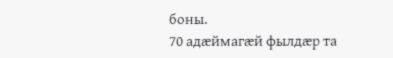боны.
70 адæймагæй фылдæр та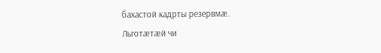бахастой кадрты резервмæ.
Льготæтæй чи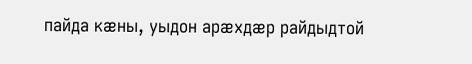пайда кæны, уыдон арæхдæр райдыдтой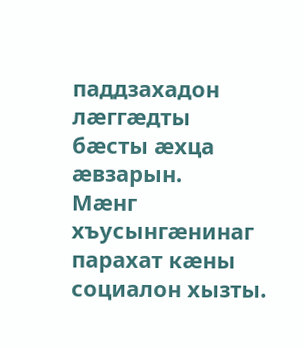паддзахадон лæггæдты бæсты æхца æвзарын.
Мæнг хъусынгæнинаг парахат кæны социалон хызты.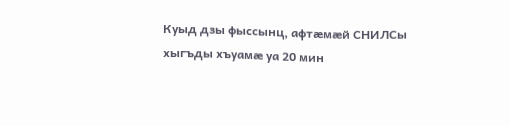Куыд дзы фыссынц, афтæмæй СНИЛСы хыгъды хъуамæ уа 20 мин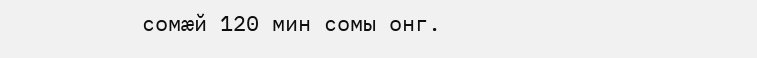сомæй 120 мин сомы онг.